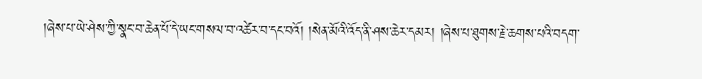།ཞེས་པ་ཡེ་ཤེས་ཀྱི་སྣང་བ་ཆེན་པོ་དེ་ཡང་གསལ་བ་འཚེར་བ་དང་བའོ། །སེན་མོའི་འོད་ནི་ཤས་ཆེར་དམར། །ཞེས་པ་ཐུགས་རྗེ་ཆགས་པའི་བདག་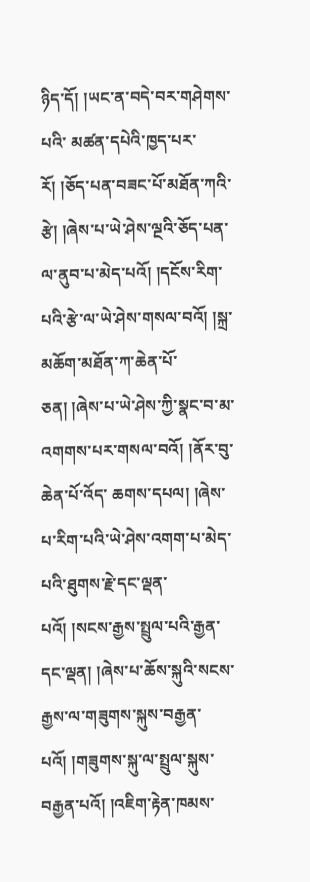ཉིད་དོ། །ཡང་ན་བདེ་བར་གཤེགས་པའི་ མཚན་དཔེའི་ཁྱད་པར་རོ། །ཅོད་པན་བཟང་པོ་མཐོན་ཀའི་རྩེ། །ཞེས་པ་ཡེ་ཤེས་ལྔའི་ཅོད་པན་ལ་ནུབ་པ་མེད་པའོ། །དངོས་རིག་པའི་རྩེ་ལ་ཡེ་ཤེས་གསལ་བའོ། །སྐྲ་མཆོག་མཐོན་ཀ་ཆེན་པོ་ཅན། །ཞེས་པ་ཡེ་ཤེས་ཀྱི་སྣང་བ་མ་འགགས་པར་གསལ་བའོ། །ནོར་བུ་ཆེན་པོ་འོད་ ཆགས་དཔལ། །ཞེས་པ་རིག་པའི་ཡེ་ཤེས་འགག་པ་མེད་པའི་ཐུགས་རྗེ་དང་ལྡན་པའོ། །སངས་རྒྱས་སྤྲུལ་པའི་རྒྱན་དང་ལྡན། །ཞེས་པ་ཆོས་སྐུའི་སངས་རྒྱས་ལ་གཟུགས་སྐུས་བརྒྱན་པའོ། །གཟུགས་སྐུ་ལ་སྤྲུལ་སྐུས་བརྒྱན་པའོ། །འཇིག་རྟེན་ཁམས་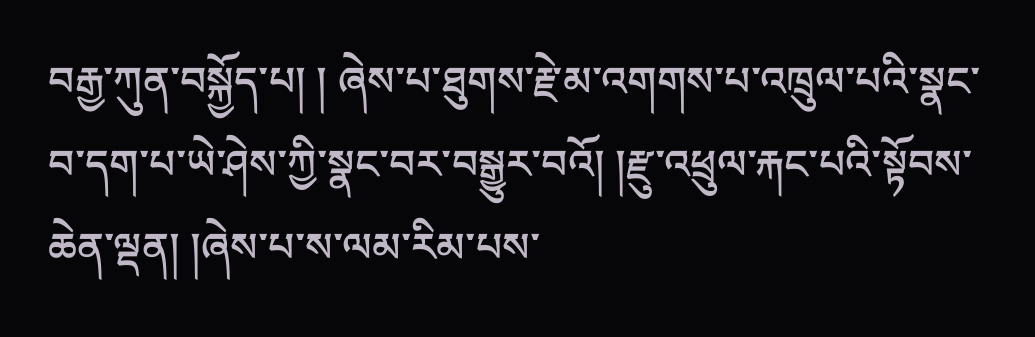བརྒྱ་ཀུན་བསྐྱོད་པ། ། ཞེས་པ་ཐུགས་རྗེ་མ་འགགས་པ་འཁྲུལ་པའི་སྣང་བ་དག་པ་ཡེ་ཤེས་ཀྱི་སྣང་བར་བསྒྱུར་བའོ། །རྫུ་འཕྲུལ་རྐང་པའི་སྟོབས་ཆེན་ལྡན། །ཞེས་པ་ས་ལམ་རིམ་པས་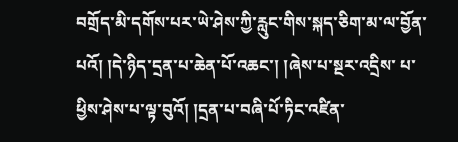བགྲོད་མི་དགོས་པར་ཡེ་ཤེས་ཀྱི་རླུང་གིས་སྐད་ཅིག་མ་ལ་བྱོན་པའོ། །དེ་ཉིད་དྲན་པ་ཆེན་པོ་འཆང་། །ཞེས་པ་སྔར་འདྲིས་ པ་ཕྱིས་ཤེས་པ་ལྟ་བུའོ། །དྲན་པ་བཞི་པོ་ཏིང་འཛིན་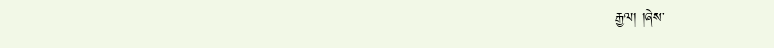རྒྱལ། །ཞེས་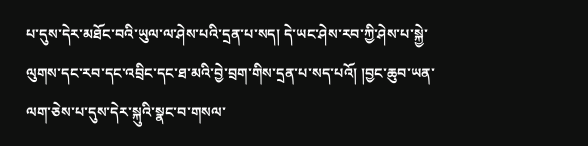པ་དུས་དེར་མཐོང་བའི་ཡུལ་ལ་ཤེས་པའི་དྲན་པ་སད། དེ་ཡང་ཤེས་རབ་ཀྱི་ཤེས་པ་སྐྱེ་ལུགས་དང་རབ་དང་འབྲིང་དང་ཐ་མའི་བྱེ་བྲག་གིས་དྲན་པ་སད་པའོ། །བྱང་ཆུབ་ཡན་ལག་ཅེས་པ་དུས་དེར་སྐུའི་སྣང་བ་གསལ་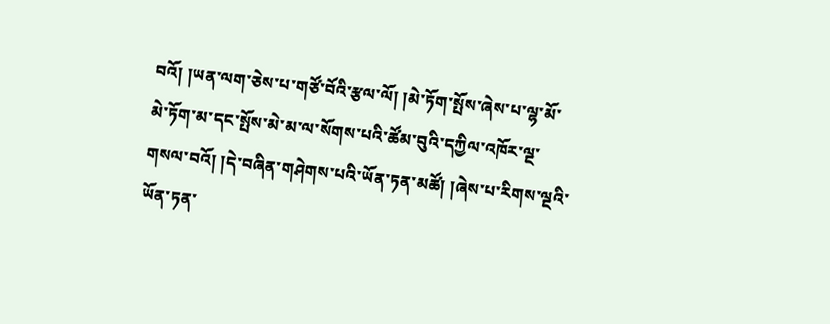བའོ། །ཡན་ལག་ཅེས་པ་གཙོ་བོའི་རྩལ་ལོ། །མེ་ཏོག་སྤོས་ཞེས་པ་ལྷ་མོ་མེ་ཏོག་མ་དང་སྤོས་མེ་མ་ལ་སོགས་པའི་ཚོམ་བུའི་དཀྱིལ་འཁོར་ལྔ་གསལ་བའོ། །དེ་བཞིན་གཤེགས་པའི་ཡོན་ཏན་མཚོ། །ཞེས་པ་རིགས་ལྔའི་ཡོན་ཏན་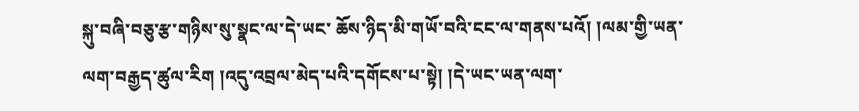སྐུ་བཞི་བཅུ་རྩ་གཉིས་སུ་སྣང་ལ་དེ་ཡང་ ཆོས་ཉིད་མི་གཡོ་བའི་ངང་ལ་གནས་པའོ། །ལམ་གྱི་ཡན་ལག་བརྒྱད་ཚུལ་རིག །འདུ་འབྲལ་མེད་པའི་དགོངས་པ་སྟེ། །དེ་ཡང་ཡན་ལག་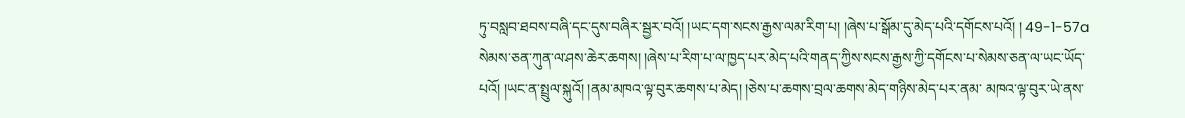ཏུ་བསླབ་ཐབས་བཞི་དང་དུས་བཞིར་སྦྱར་བའོ། །ཡང་དག་སངས་རྒྱས་ལམ་རིག་པ། །ཞེས་པ་སྒོམ་དུ་མེད་པའི་དགོངས་པའོ། ། 49-1-57a སེམས་ཅན་ཀུན་ལ་ཤས་ཆེར་ཆགས། །ཞེས་པ་རིག་པ་ལ་ཁྱད་པར་མེད་པའི་གནད་ཀྱིས་སངས་རྒྱས་ཀྱི་དགོངས་པ་སེམས་ཅན་ལ་ཡང་ཡོད་པའོ། །ཡང་ན་སྤྲུལ་སྐུའོ། །ནམ་མཁའ་ལྟ་བུར་ཆགས་པ་མེད། །ཅེས་པ་ཆགས་བྲལ་ཆགས་མེད་གཉིས་མེད་པར་ནམ་ མཁའ་ལྟ་བུར་ཡེ་ནས་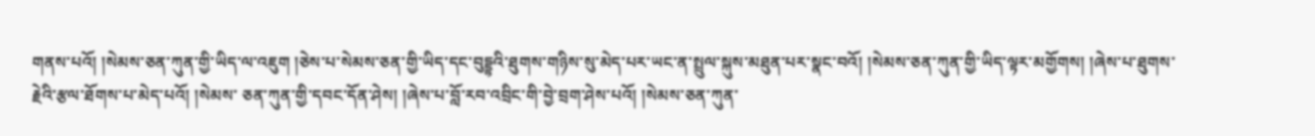གནས་པའོ། །སེམས་ཅན་ཀུན་གྱི་ཡིད་ལ་འཇུག །ཅེས་པ་སེམས་ཅན་གྱི་ཡིད་དང་བུདྡྷའི་ཐུགས་གཉིས་སུ་མེད་པར་ཡང་ན་སྤྲུལ་སྐུས་མཐུན་པར་སྣང་བའོ། །སེམས་ཅན་ཀུན་གྱི་ཡིད་ལྟར་མགྱོགས། །ཞེས་པ་ཐུགས་རྗེའི་རྩལ་ཐོགས་པ་མེད་པའོ། །སེམས་ ཅན་ཀུན་གྱི་དབང་དོན་ཤེས། །ཞེས་པ་བློ་རབ་འབྲིང་གི་བྱེ་བྲག་ཤེས་པའོ། །སེམས་ཅན་ཀུན་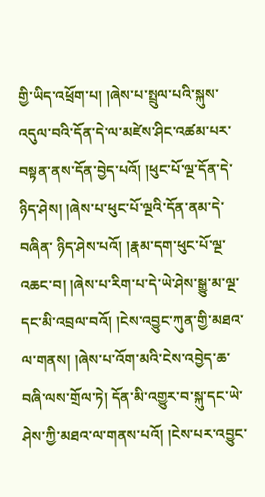གྱི་ཡིད་འཕྲོག་པ། །ཞེས་པ་སྤྲུལ་པའི་སྐུས་འདུལ་བའི་དོན་དེ་ལ་མཛེས་ཤིང་འཚམ་པར་བསྟན་ནས་དོན་བྱེད་པའོ། །ཕུང་པོ་ལྔ་དོན་དེ་ཉིད་ཤེས། །ཞེས་པ་ཕུང་པོ་ལྔའི་དོན་ནམ་དེ་བཞིན་ ཉིད་ཤེས་པའོ། །རྣམ་དག་ཕུང་པོ་ལྔ་འཆང་བ། །ཞེས་པ་རིག་པ་དེ་ཡེ་ཤེས་སྒྱུ་མ་ལྔ་དང་མི་འབྲལ་བའོ། །ངེས་འབྱུང་ཀུན་གྱི་མཐའ་ལ་གནས། །ཞེས་པ་འོག་མའི་ངེས་འབྱེད་ཆ་བཞི་ལས་གྲོལ་ཏེ། དོན་མི་འགྱུར་བ་སྐུ་དང་ཡེ་ཤེས་ཀྱི་མཐའ་ལ་གནས་པའོ། །ངེས་པར་འབྱུང་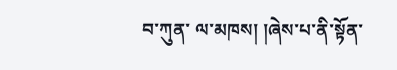བ་ཀུན་ ལ་མཁས། །ཞེས་པ་ནི་སྟོན་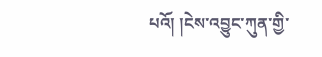པའོ། །ངེས་འབྱུང་ཀུན་གྱི་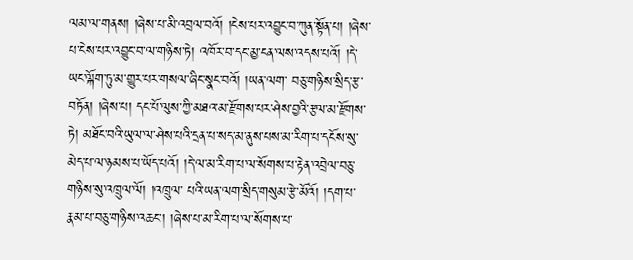ལམ་ལ་གནས། །ཞེས་པ་མི་འབྲལ་བའོ། །ངེས་པར་འབྱུང་བ་ཀུན་སྟོན་པ། །ཞེས་པ་ངེས་པར་འབྱུང་བ་ལ་གཉིས་ཏེ། འཁོར་བ་དང་མྱ་ངན་ལས་འདས་པའོ། །དེ་ཡང་ལྐོག་ཏུ་མ་གྱུར་པར་གསལ་ཞིང་སྣང་བའོ། །ཡན་ལག་ བཅུ་གཉིས་སྲིད་རྩ་བཏོན། །ཞེས་པ། དང་པོ་ལུས་ཀྱི་མཐའ་མ་རྫོགས་པར་ཤེས་བྱའི་རྩལ་མ་རྫོགས་ཏེ། མཐོང་བའི་ཡུལ་ལ་ཤེས་པའི་དྲན་པ་སད་མ་ནུས་པས་མ་རིག་པ་དངོས་སུ་མེད་པ་ལ་ཉམས་པ་ཡོད་པའོ། །དེ་ལ་མ་རིག་པ་ལ་སོགས་པ་རྟེན་འབྲེལ་བཅུ་གཉིས་སུ་འཁྲུལ་ལོ། །འཁྲུལ་ པའི་ཡན་ལག་སྲིད་གསུམ་རྩེ་མོའོ། །དག་པ་རྣམ་པ་བཅུ་གཉིས་འཆང་། །ཞེས་པ་མ་རིག་པ་ལ་སོགས་པ་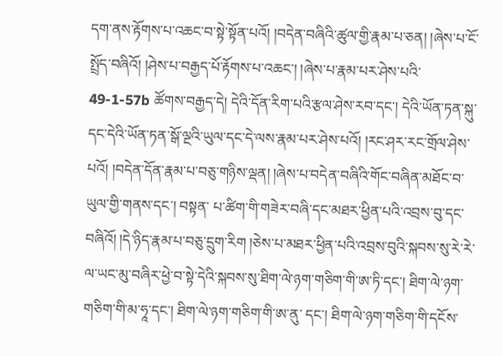དག་ནས་རྟོགས་པ་འཆང་བ་སྟེ་སྟོན་པའོ། །བདེན་བཞིའི་ཚུལ་གྱི་རྣམ་པ་ཅན། །ཞེས་པ་ངོ་སྤྲོད་བཞིའོ། །ཤེས་པ་བརྒྱད་པོ་རྟོགས་པ་འཆང་། །ཞེས་པ་རྣམ་པར་ཤེས་པའི་ 49-1-57b ཚོགས་བརྒྱད་དེ། དེའི་དོན་རིག་པའི་རྩལ་ཤེས་རབ་དང་། དེའི་ཡོན་ཏན་སྐུ་དང་དེའི་ཡོན་ཏན་སྒོ་ལྔའི་ཡུལ་དང་དེ་ལས་རྣམ་པར་ཤེས་པའོ། །རང་ཤར་རང་གྲོལ་ཤེས་པའོ། །བདེན་དོན་རྣམ་པ་བཅུ་གཉིས་ལྡན། །ཞེས་པ་བདེན་བཞིའི་གོང་བཞིན་མཐོང་བ་ཡུལ་གྱི་གནས་དང་། བསྟན་ པ་ཚིག་གི་གཟེར་བཞི་དང་མཐར་ཕྱིན་པའི་འབྲས་བུ་དང་བཞིའོ། །དེ་ཉིད་རྣམ་པ་བཅུ་དྲུག་རིག །ཅེས་པ་མཐར་ཕྱིན་པའི་འབྲས་བུའི་སྐབས་སུ་རེ་རེ་ལ་ཡང་མུ་བཞིར་ཕྱེ་བ་སྟེ་དེའི་སྐབས་སུ་ཐིག་ལེ་ཉག་གཅིག་གི་ཨ་ཏི་དང་། ཐིག་ལེ་ཉག་གཅིག་གི་མ་ཧཱ་དང་། ཐིག་ལེ་ཉག་གཅིག་གི་ཨ་ནུ་ དང་། ཐིག་ལེ་ཉག་གཅིག་གི་དངོས་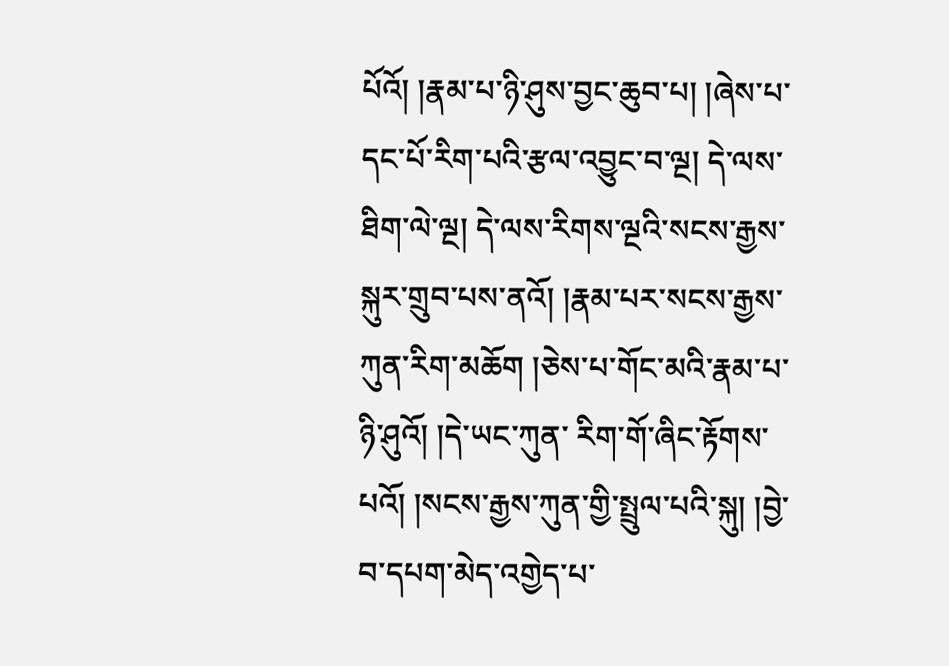པོའོ། །རྣམ་པ་ཉི་ཤུས་བྱང་ཆུབ་པ། །ཞེས་པ་དང་པོ་རིག་པའི་རྩལ་འབྱུང་བ་ལྔ། དེ་ལས་ཐིག་ལེ་ལྔ། དེ་ལས་རིགས་ལྔའི་སངས་རྒྱས་སྐུར་གྲུབ་པས་ནའོ། །རྣམ་པར་སངས་རྒྱས་ཀུན་རིག་མཆོག །ཅེས་པ་གོང་མའི་རྣམ་པ་ཉི་ཤུའོ། །དེ་ཡང་ཀུན་ རིག་གོ་ཞིང་རྟོགས་པའོ། །སངས་རྒྱས་ཀུན་གྱི་སྤྲུལ་པའི་སྐུ། །བྱེ་བ་དཔག་མེད་འགྱེད་པ་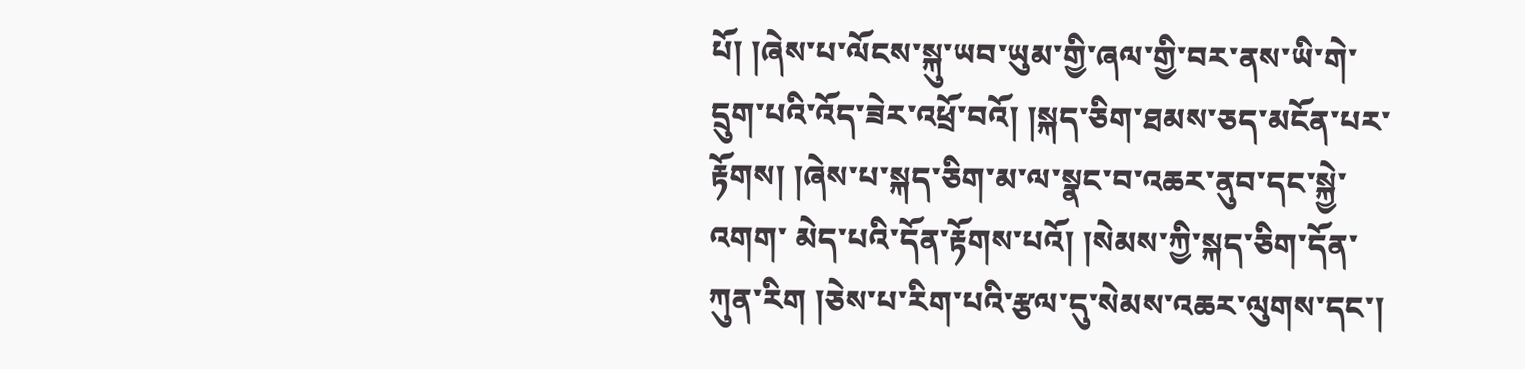པོ། །ཞེས་པ་ལོངས་སྐུ་ཡབ་ཡུམ་གྱི་ཞལ་གྱི་བར་ནས་ཡི་གེ་དྲུག་པའི་འོད་ཟེར་འཕྲོ་བའོ། །སྐད་ཅིག་ཐམས་ཅད་མངོན་པར་རྟོགས། །ཞེས་པ་སྐད་ཅིག་མ་ལ་སྣང་བ་འཆར་ནུབ་དང་སྐྱེ་འགག་ མེད་པའི་དོན་རྟོགས་པའོ། །སེམས་ཀྱི་སྐད་ཅིག་དོན་ཀུན་རིག །ཅེས་པ་རིག་པའི་རྩལ་དུ་སེམས་འཆར་ལུགས་དང་།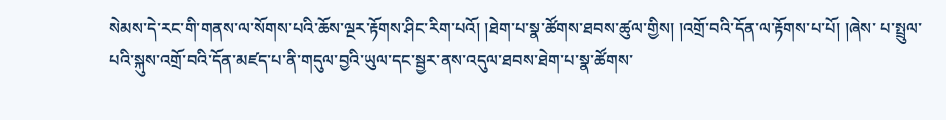སེམས་དེ་རང་གི་གནས་ལ་སོགས་པའི་ཆོས་ལྔར་རྟོགས་ཤིང་རིག་པའོ། །ཐེག་པ་སྣ་ཚོགས་ཐབས་ཚུལ་གྱིས། །འགྲོ་བའི་དོན་ལ་རྟོགས་པ་པོ། །ཞེས་ པ་སྤྲུལ་པའི་སྐུས་འགྲོ་བའི་དོན་མཛད་པ་ནི་གདུལ་བྱའི་ཡུལ་དང་སྦྱར་ནས་འདུལ་ཐབས་ཐེག་པ་སྣ་ཚོགས་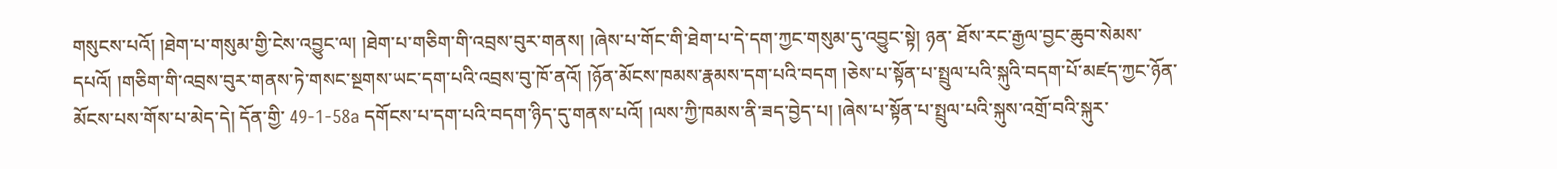གསུངས་པའོ། །ཐེག་པ་གསུམ་གྱི་ངེས་འབྱུང་ལ། །ཐེག་པ་གཅིག་གི་འབྲས་བུར་གནས། །ཞེས་པ་གོང་གི་ཐེག་པ་དེ་དག་ཀྱང་གསུམ་དུ་འབྱུང་སྟེ། ཉན་ ཐོས་རང་རྒྱལ་བྱང་ཆུབ་སེམས་དཔའོ། །གཅིག་གི་འབྲས་བུར་གནས་ཏེ་གསང་སྔགས་ཡང་དག་པའི་འབྲས་བུ་ཁོ་ནའོ། །ཉོན་མོངས་ཁམས་རྣམས་དག་པའི་བདག །ཅེས་པ་སྟོན་པ་སྤྲུལ་པའི་སྐུའི་བདག་པོ་མཛད་ཀྱང་ཉོན་མོངས་པས་གོས་པ་མེད་དེ། དོན་གྱི་ 49-1-58a དགོངས་པ་དག་པའི་བདག་ཉིད་དུ་གནས་པའོ། །ལས་ཀྱི་ཁམས་ནི་ཟད་བྱེད་པ། །ཞེས་པ་སྟོན་པ་སྤྲུལ་པའི་སྐུས་འགྲོ་བའི་སྐུར་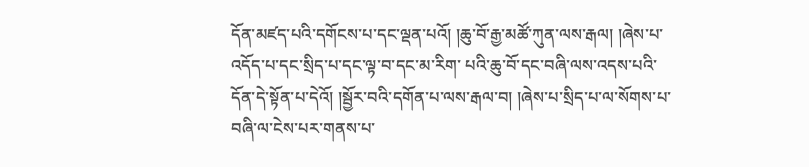དོན་མཛད་པའི་དགོངས་པ་དང་ལྡན་པའོ། །ཆུ་བོ་རྒྱ་མཚོ་ཀུན་ལས་རྒལ། །ཞེས་པ་འདོད་པ་དང་སྲིད་པ་དང་ལྟ་བ་དང་མ་རིག་ པའི་ཆུ་བོ་དང་བཞི་ལས་འདས་པའི་དོན་དེ་སྟོན་པ་དེའོ། །སྦྱོར་བའི་དགོན་པ་ལས་རྒལ་བ། །ཞེས་པ་སྲིད་པ་ལ་སོགས་པ་བཞི་ལ་ངེས་པར་གནས་པ་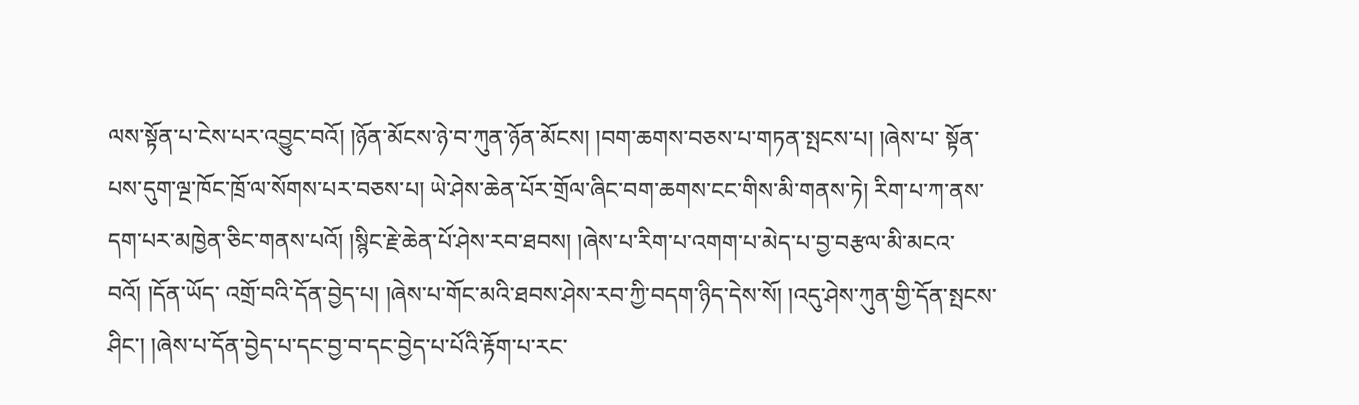ལས་སྟོན་པ་ངེས་པར་འབྱུང་བའོ། །ཉོན་མོངས་ཉེ་བ་ཀུན་ཉོན་མོངས། །བག་ཆགས་བཅས་པ་གཏན་སྤངས་པ། །ཞེས་པ་ སྟོན་པས་དུག་ལྔ་ཁོང་ཁྲོ་ལ་སོགས་པར་བཅས་པ། ཡེ་ཤེས་ཆེན་པོར་གྲོལ་ཞིང་བག་ཆགས་ངང་གིས་མི་གནས་ཏེ། རིག་པ་ཀ་ནས་དག་པར་མཁྱེན་ཅིང་གནས་པའོ། །སྙིང་རྗེ་ཆེན་པོ་ཤེས་རབ་ཐབས། །ཞེས་པ་རིག་པ་འགག་པ་མེད་པ་བྱ་བརྩལ་མི་མངའ་བའོ། །དོན་ཡོད་ འགྲོ་བའི་དོན་བྱེད་པ། །ཞེས་པ་གོང་མའི་ཐབས་ཤེས་རབ་ཀྱི་བདག་ཉིད་དེས་སོ། །འདུ་ཤེས་ཀུན་གྱི་དོན་སྤངས་ཤིང་། །ཞེས་པ་དོན་བྱེད་པ་དང་བྱ་བ་དང་བྱེད་པ་པོའི་རྟོག་པ་རང་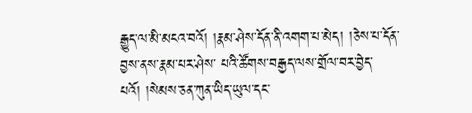རྒྱུད་ལ་མི་མངའ་བའོ། །རྣམ་ཤེས་དོན་ནི་འགག་པ་མེད། །ཅེས་པ་དོན་བྱས་ནས་རྣམ་པར་ཤེས་ པའི་ཚོགས་བརྒྱད་ལས་གྲོལ་བར་བྱེད་པའོ། །སེམས་ཅན་ཀུན་ཡིད་ཡུལ་དང་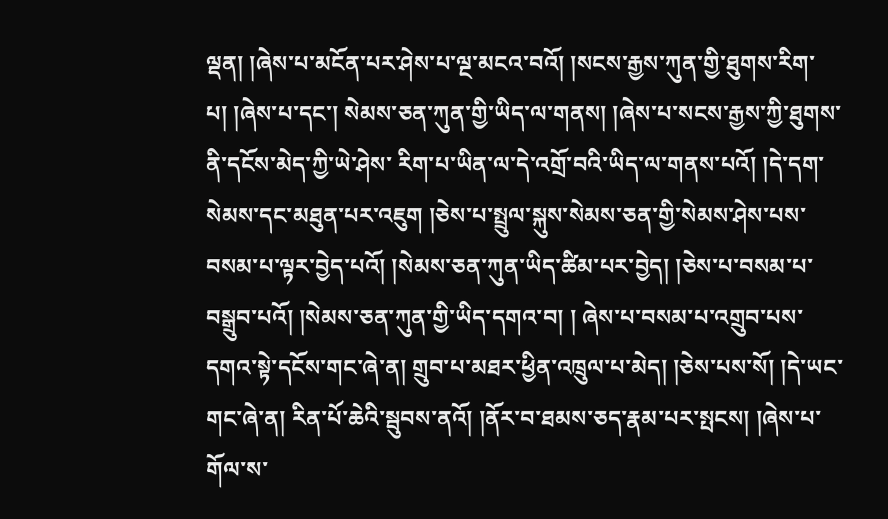ལྡན། །ཞེས་པ་མངོན་པར་ཤེས་པ་ལྔ་མངའ་བའོ། །སངས་རྒྱས་ཀུན་གྱི་ཐུགས་རིག་པ། །ཞེས་པ་དང་། སེམས་ཅན་ཀུན་གྱི་ཡིད་ལ་གནས། །ཞེས་པ་སངས་རྒྱས་ཀྱི་ཐུགས་ནི་དངོས་མེད་ཀྱི་ཡེ་ཤེས་ རིག་པ་ཡིན་ལ་དེ་འགྲོ་བའི་ཡིད་ལ་གནས་པའོ། །དེ་དག་སེམས་དང་མཐུན་པར་འཇུག །ཅེས་པ་སྤྲུལ་སྐུས་སེམས་ཅན་གྱི་སེམས་ཤེས་པས་བསམ་པ་ལྟར་བྱེད་པའོ། །སེམས་ཅན་ཀུན་ཡིད་ཚིམ་པར་བྱེད། །ཅེས་པ་བསམ་པ་བསྒྲུབ་པའོ། །སེམས་ཅན་ཀུན་གྱི་ཡིད་དགའ་བ། ། ཞེས་པ་བསམ་པ་འགྲུབ་པས་དགའ་སྟེ་དངོས་གང་ཞེ་ན། གྲུབ་པ་མཐར་ཕྱིན་འཁྲུལ་པ་མེད། །ཅེས་པས་སོ། །དེ་ཡང་གང་ཞེ་ན། རིན་པོ་ཆེའི་སྦུབས་ནའོ། །ནོར་བ་ཐམས་ཅད་རྣམ་པར་སྤངས། །ཞེས་པ་གོལ་ས་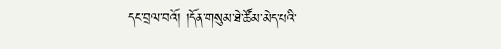དང་བྲལ་བའོ། །དོན་གསུམ་ཐེ་ཚོམ་མེད་པའི་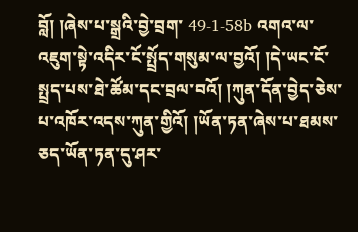བློ། །ཞེས་པ་སྒྲའི་བྱེ་བྲག་ 49-1-58b འགའ་ལ་འཇུག་སྟེ་འདིར་ངོ་སྤྲོད་གསུམ་ལ་བྱའོ། །དེ་ཡང་ངོ་སྤྲད་པས་ཐེ་ཚོམ་དང་བྲལ་བའོ། །ཀུན་དོན་བྱེད་ཅེས་པ་འཁོར་འདས་ཀུན་གྱིའོ། །ཡོན་ཏན་ཞེས་པ་ཐམས་ཅད་ཡོན་ཏན་དུ་ཤར་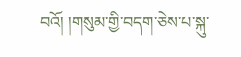བའོ། །གསུམ་གྱི་བདག་ཅེས་པ་སྐུ་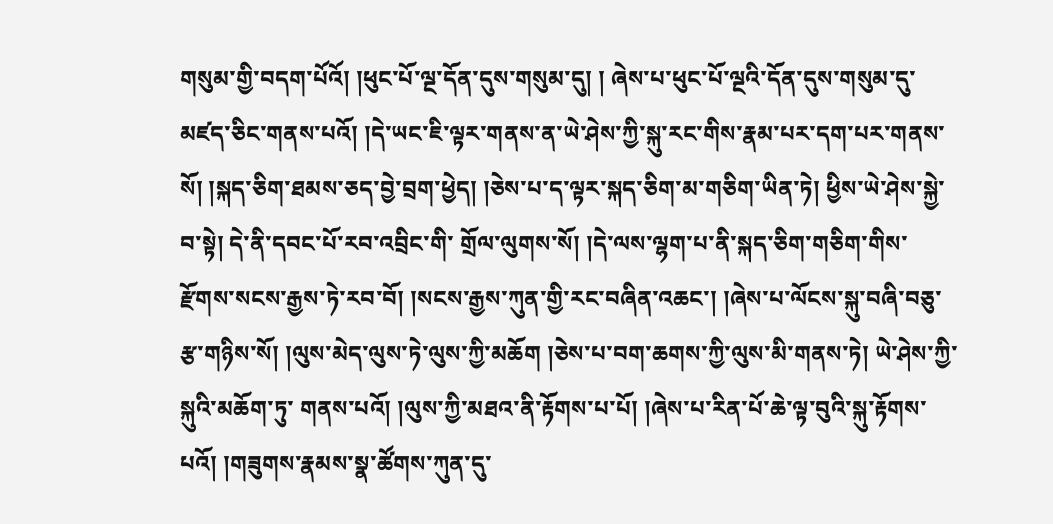གསུམ་གྱི་བདག་པོའོ། །ཕུང་པོ་ལྔ་དོན་དུས་གསུམ་དུ། ། ཞེས་པ་ཕུང་པོ་ལྔའི་དོན་དུས་གསུམ་དུ་མཛད་ཅིང་གནས་པའོ། །དེ་ཡང་ཇི་ལྟར་གནས་ན་ཡེ་ཤེས་ཀྱི་སྐུ་རང་གིས་རྣམ་པར་དག་པར་གནས་སོ། །སྐད་ཅིག་ཐམས་ཅད་བྱེ་བྲག་ཕྱེད། །ཅེས་པ་ད་ལྟར་སྐད་ཅིག་མ་གཅིག་ཡིན་ཏེ། ཕྱིས་ཡེ་ཤེས་སྐྱེ་བ་སྟེ། དེ་ནི་དབང་པོ་རབ་འབྲིང་གི་ གྲོལ་ལུགས་སོ། །དེ་ལས་ལྷག་པ་ནི་སྐད་ཅིག་གཅིག་གིས་རྫོགས་སངས་རྒྱས་ཏེ་རབ་བོ། །སངས་རྒྱས་ཀུན་གྱི་རང་བཞིན་འཆང་། །ཞེས་པ་ལོངས་སྐུ་བཞི་བཅུ་རྩ་གཉིས་སོ། །ལུས་མེད་ལུས་ཏེ་ལུས་ཀྱི་མཆོག །ཅེས་པ་བག་ཆགས་ཀྱི་ལུས་མི་གནས་ཏེ། ཡེ་ཤེས་ཀྱི་སྐུའི་མཆོག་ཏུ་ གནས་པའོ། །ལུས་ཀྱི་མཐའ་ནི་རྟོགས་པ་པོ། །ཞེས་པ་རིན་པོ་ཆེ་ལྟ་བུའི་སྐུ་རྟོགས་པའོ། །གཟུགས་རྣམས་སྣ་ཚོགས་ཀུན་དུ་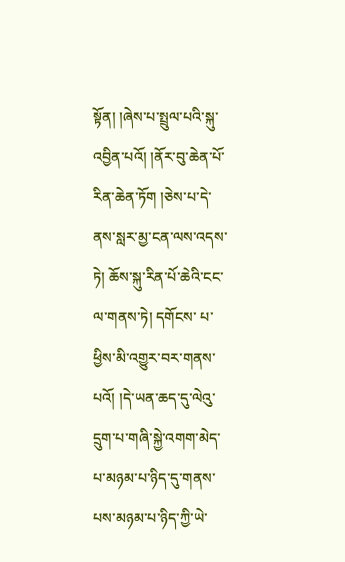སྟོན། །ཞེས་པ་སྤྲུལ་པའི་སྐུ་འབྱིན་པའོ། །ནོར་བུ་ཆེན་པོ་རིན་ཆེན་ཏོག །ཅེས་པ་དེ་ནས་སླར་མྱ་ངན་ལས་འདས་ཏེ། ཆོས་སྐུ་རིན་པོ་ཆེའི་ངང་ལ་གནས་ཏེ། དགོངས་ པ་ཕྱིས་མི་འགྱུར་བར་གནས་པའོ། །དེ་ཡན་ཆད་དུ་ལེའུ་དྲུག་པ་གཞི་སྐྱེ་འགག་མེད་པ་མཉམ་པ་ཉིད་དུ་གནས་པས་མཉམ་པ་ཉིད་ཀྱི་ཡེ་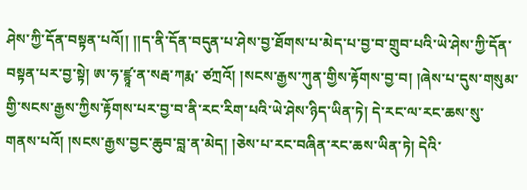ཤེས་ཀྱི་དོན་བསྟན་པའོ།། །།ད་ནི་དོན་བདུན་པ་ཤེས་བྱ་ཐོགས་པ་མེད་པ་བྱ་བ་གྲུབ་པའི་ཡེ་ཤེས་ཀྱི་དོན་བསྟན་པར་བྱ་སྟེ། ཨ་ཧ་ཛྙཱ་ན་སརྦ་ཀརྨ་ ཙཀྲའོ། །སངས་རྒྱས་ཀུན་གྱིས་རྟོགས་བྱ་བ། །ཞེས་པ་དུས་གསུམ་གྱི་སངས་རྒྱས་ཀྱིས་རྟོགས་པར་བྱ་བ་ནི་རང་རིག་པའི་ཡེ་ཤེས་ཉིད་ཡིན་ཏེ། དེ་རང་ལ་རང་ཆས་སུ་གནས་པའོ། །སངས་རྒྱས་བྱང་ཆུབ་བླ་ན་མེད། །ཅེས་པ་རང་བཞིན་རང་ཆས་ཡིན་ཏེ། དེའི་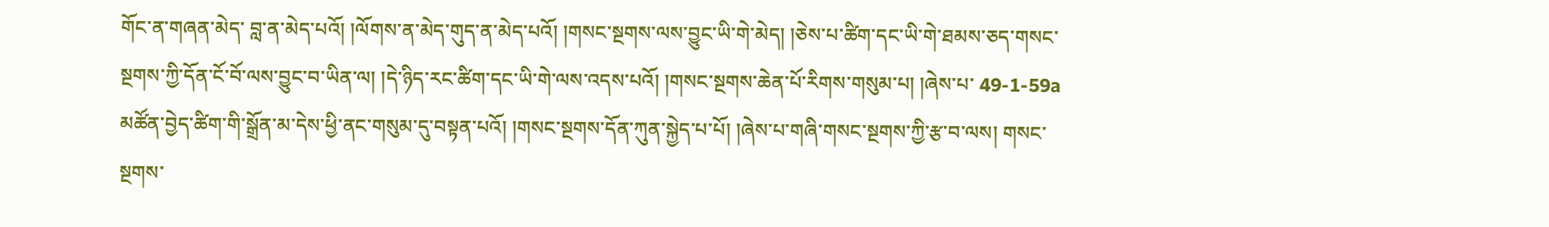གོང་ན་གཞན་མེད་ བླ་ན་མེད་པའོ། །ལོགས་ན་མེད་གུད་ན་མེད་པའོ། །གསང་སྔགས་ལས་བྱུང་ཡི་གེ་མེད། །ཅེས་པ་ཚིག་དང་ཡི་གེ་ཐམས་ཅད་གསང་སྔགས་ཀྱི་དོན་ངོ་བོ་ལས་བྱུང་བ་ཡིན་ལ། །དེ་ཉིད་རང་ཚིག་དང་ཡི་གེ་ལས་འདས་པའོ། །གསང་སྔགས་ཆེན་པོ་རིགས་གསུམ་པ། །ཞེས་པ་ 49-1-59a མཚོན་བྱེད་ཚིག་གི་སྒྲོན་མ་དེས་ཕྱི་ནང་གསུམ་དུ་བསྟན་པའོ། །གསང་སྔགས་དོན་ཀུན་སྐྱེད་པ་པོ། །ཞེས་པ་གཞི་གསང་སྔགས་ཀྱི་རྩ་བ་ལས། གསང་སྔགས་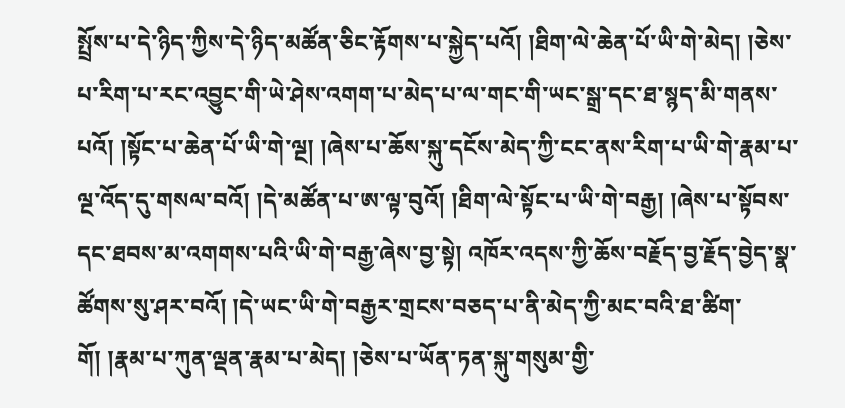སྤྲོས་པ་དེ་ཉིད་ཀྱིས་དེ་ཉིད་མཚོན་ཅིང་རྟོགས་པ་སྐྱེད་པའོ། །ཐིག་ལེ་ཆེན་པོ་ཡི་གེ་མེད། །ཅེས་ པ་རིག་པ་རང་འབྱུང་གི་ཡེ་ཤེས་འགག་པ་མེད་པ་ལ་གང་གི་ཡང་སྒྲ་དང་ཐ་སྙད་མི་གནས་པའོ། །སྟོང་པ་ཆེན་པོ་ཡི་གེ་ལྔ། །ཞེས་པ་ཆོས་སྐུ་དངོས་མེད་ཀྱི་ངང་ནས་རིག་པ་ཡི་གེ་རྣམ་པ་ལྔ་འོད་དུ་གསལ་བའོ། །དེ་མཚོན་པ་ཨ་ལྟ་བུའོ། །ཐིག་ལེ་སྟོང་པ་ཡི་གེ་བརྒྱ། །ཞེས་པ་སྟོབས་ དང་ཐབས་མ་འགགས་པའི་ཡི་གེ་བརྒྱ་ཞེས་བྱ་སྟེ། འཁོར་འདས་ཀྱི་ཆོས་བརྗོད་བྱ་རྗོད་བྱེད་སྣ་ཚོགས་སུ་ཤར་བའོ། །དེ་ཡང་ཡི་གེ་བརྒྱར་གྲངས་བཅད་པ་ནི་མེད་ཀྱི་མང་བའི་ཐ་ཚིག་གོ། །རྣམ་པ་ཀུན་ལྡན་རྣམ་པ་མེད། །ཅེས་པ་ཡོན་ཏན་སྐུ་གསུམ་གྱི་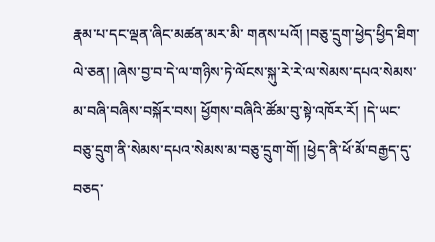རྣམ་པ་དང་ལྡན་ཞིང་མཚན་མར་མི་ གནས་པའོ། །བཅུ་དྲུག་ཕྱེད་ཕྱིད་ཐིག་ལེ་ཅན། །ཞེས་བྱ་བ་དེ་ལ་གཉིས་ཏེ་ལོངས་སྐུ་རེ་རེ་ལ་སེམས་དཔའ་སེམས་མ་བཞི་བཞིས་བསྐོར་བས། ཕྱོགས་བཞིའི་ཚོམ་བུ་སྟེ་འཁོར་རོ། །དེ་ཡང་བཅུ་དྲུག་ནི་སེམས་དཔའ་སེམས་མ་བཅུ་དྲུག་གོ། །ཕྱེད་ནི་ཕོ་མོ་བརྒྱད་དུ་བཅད་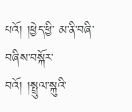པའོ། །ཕྱེད་ཕྱི་ མ་ནི་བཞི་བཞིས་བསྐོར་བའོ། །སྤྲུལ་སྐུའི་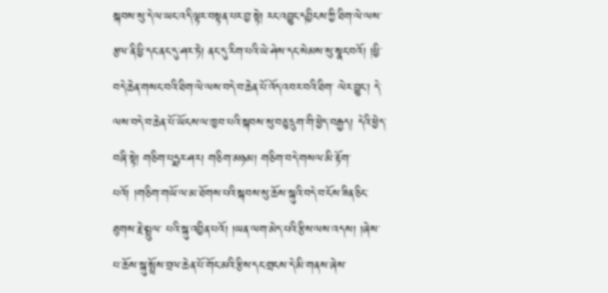སྐབས་སུ་དེ་ལ་ཡང་འདི་ལྟར་བསྟན་པར་བྱ་སྟེ། རང་འབྱུང་དབྱིངས་ཀྱི་ཐིག་ལེ་ལས་རྩལ་ནི་ཕྱི་དང་ནང་དུ་ཤར་ཏེ། ནང་དུ་རིག་པའི་ཡེ་ཤེས་དང་སེམས་སུ་སྣང་བའོ། །ཕྱི་བདེ་ཆེན་གསང་བའི་ཐིག་ལེ་ལས་བདེ་བ་ཆེན་པོ་འོད་འབར་བའི་ཐིག་ ལེར་བྱུང་། དེ་ལས་བདེ་བ་ཆེན་པོ་ཡོངས་ལ་ཁྱབ་པའི་སྐབས་སུ་བཅུ་དྲུག་གི་ཕྱེད་བརྒྱད། དེའི་ཕྱེད་བཞི་སྟེ། གཅིག་པདྨར་ཤར། གཅིག་མཉམ། གཅིག་བདེ་གསལ་མི་རྟོག་པའོ། །གཅིག་གཡོ་ལ་མ་ཐོགས་པའི་སྐབས་སུ་ཆོས་སྐུའི་བདེ་བ་ངོས་ཟིན་ཅིང་ཐུགས་རྗེ་སྤྲུལ་ པའི་སྐུ་འབྱིན་པའོ། །ཡན་ལག་མེད་པའི་རྩིས་ལས་འདས། །ཞེས་པ་ཆོས་སྐུ་སྤྲོས་བྲལ་ཆེན་པོ་གོང་མའི་རྩིས་དང་གྲངས་དེ་མི་གནས་ཞེས་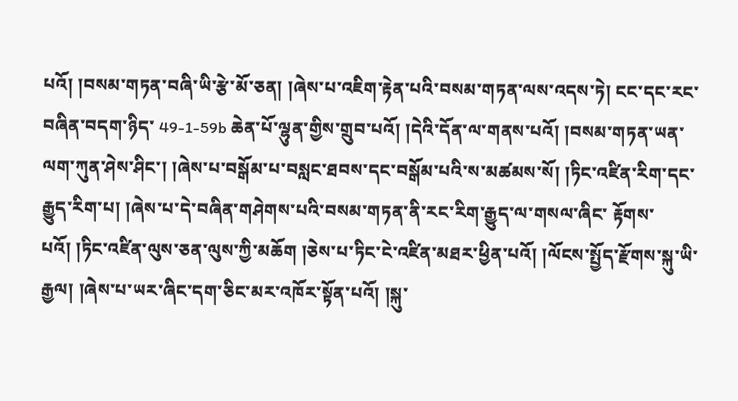པའོ། །བསམ་གཏན་བཞི་ཡི་རྩེ་མོ་ཅན། །ཞེས་པ་འཇིག་རྟེན་པའི་བསམ་གཏན་ལས་འདས་ཏེ། ངང་དང་རང་བཞིན་བདག་ཉིད་ 49-1-59b ཆེན་པོ་ལྷུན་གྱིས་གྲུབ་པའོ། །དེའི་དོན་ལ་གནས་པའོ། །བསམ་གཏན་ཡན་ལག་ཀུན་ཤེས་ཤིང་། །ཞེས་པ་བསྒོམ་པ་བསླང་ཐབས་དང་བསྒོམ་པའི་ས་མཚམས་སོ། །ཏིང་འཛིན་རིག་དང་རྒྱུད་རིག་པ། །ཞེས་པ་དེ་བཞིན་གཤེགས་པའི་བསམ་གཏན་ནི་རང་རིག་རྒྱུད་ལ་གསལ་ཞིང་ རྟོགས་པའོ། །ཏིང་འཛིན་ལུས་ཅན་ལུས་ཀྱི་མཆོག །ཅེས་པ་ཏིང་ངེ་འཛིན་མཐར་ཕྱིན་པའོ། །ལོངས་སྤྱོད་རྫོགས་སྐུ་ཡི་རྒྱལ། །ཞེས་པ་ཡར་ཞིང་དག་ཅིང་མར་འཁོར་སྟོན་པའོ། །སྐུ་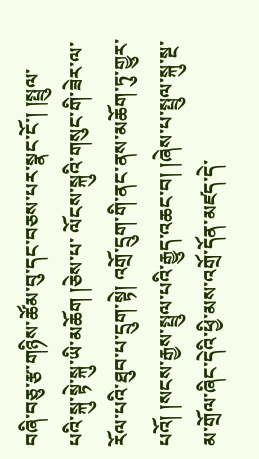བཞི་བཅུ་རྩ་གཉིས་ཚོམ་བུ་དང་བཅས་པར་སྣང་ངོ་། །སྤྲུལ་པའི་སྐུ་སྟེ་སྐུ་ཡི་མཆོག །ཅེས་པ་ ལོངས་སྐུའི་གསུང་གི་ཟེར་ལ་རོལ་པའི་ཐུབ་པ་དྲུག་སྟེ། འགྲོ་དྲུག་གི་ནང་ནས་མཆོག་ཏུ་གྱུར་པའོ། །སངས་རྒྱས་སྤྲུལ་པའི་རྒྱུད་འཆང་བ། །ཞེས་པ་སྤྲུལ་སྐུ་སྔ་མ་གྲོལ་ཞིང་དེའི་ཕྱི་མས་འགྲོ་དོན་མཛད་དེ་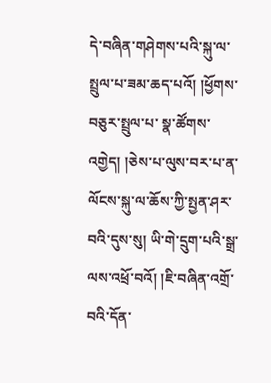དེ་བཞིན་གཤེགས་པའི་སྐུ་ལ་སྤྲུལ་པ་ཟམ་ཆད་པའོ། །ཕྱོགས་བཅུར་སྤྲུལ་པ་ སྣ་ཚོགས་འགྱེད། །ཅེས་པ་ལུས་བར་པ་ན་ལོངས་སྐུ་ལ་ཆོས་ཀྱི་སྤྱན་ཤར་བའི་དུས་སུ། ཡི་གེ་དྲུག་པའི་སྒྲ་ལས་འཕྲོ་བའོ། །ཇི་བཞིན་འགྲོ་བའི་དོན་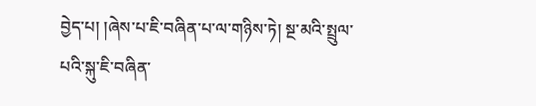བྱེད་པ། །ཞེས་པ་ཇི་བཞིན་པ་ལ་གཉིས་ཏེ། སྔ་མའི་སྤྲུལ་པའི་སྐུ་ཇི་བཞིན་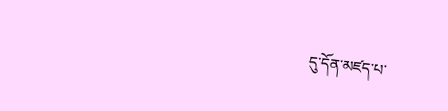དུ་དོན་མཛད་པ་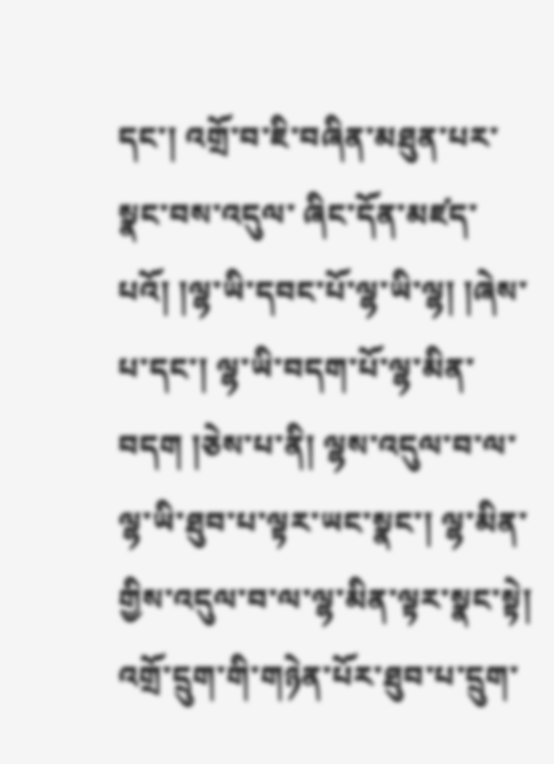དང་། འགྲོ་བ་ཇི་བཞིན་མཐུན་པར་སྣང་བས་འདུལ་ ཞིང་དོན་མཛད་པའོ། །ལྷ་ཡི་དབང་པོ་ལྷ་ཡི་ལྷ། །ཞེས་པ་དང་། ལྷ་ཡི་བདག་པོ་ལྷ་མིན་བདག །ཅེས་པ་ནི། ལྷས་འདུལ་བ་ལ་ལྷ་ཡི་ཐུབ་པ་ལྟར་ཡང་སྣང་། ལྷ་མིན་གྱིས་འདུལ་བ་ལ་ལྷ་མིན་ལྟར་སྣང་སྟེ། འགྲོ་དྲུག་གི་གཉེན་པོར་ཐུབ་པ་དྲུག་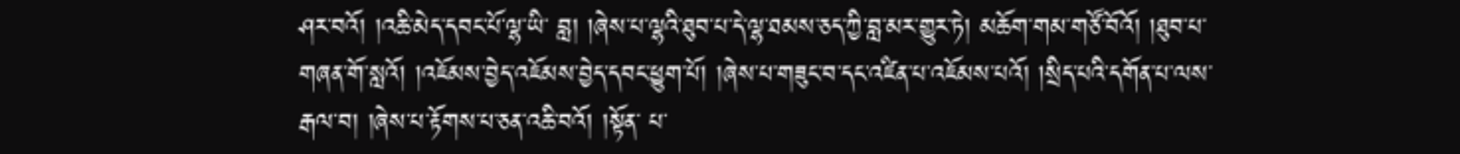ཤར་བའོ། །འཆི་མེད་དབང་པོ་ལྷ་ཡི་ བླ། །ཞེས་པ་ལྷའི་ཐུབ་པ་དེ་ལྷ་ཐམས་ཅད་ཀྱི་བླ་མར་གྱུར་ཏེ། མཆོག་གམ་གཙོ་བོའོ། །ཐུབ་པ་གཞན་གོ་སླའོ། །འཇོམས་བྱེད་འཇོམས་བྱེད་དབང་ཕྱུག་པོ། །ཞེས་པ་གཟུང་བ་དང་འཛིན་པ་འཇོམས་པའོ། །སྲིད་པའི་དགོན་པ་ལས་རྒལ་བ། །ཞེས་པ་རྟོགས་པ་ཅན་འཆི་བའོ། །སྟོན་ པ་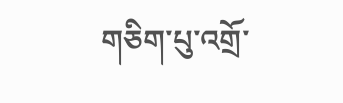གཅིག་པུ་འགྲོ་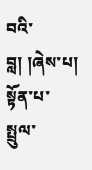བའི་བླ། །ཞེས་པ། སྟོན་པ་སྤྲུལ་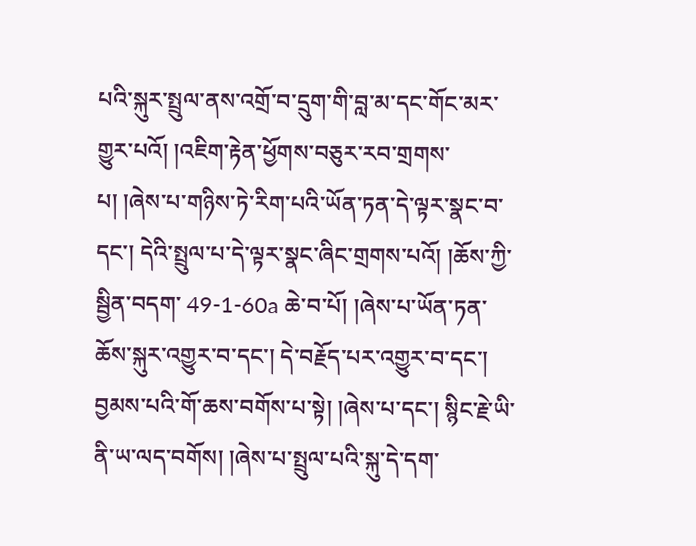པའི་སྐུར་སྤྲུལ་ནས་འགྲོ་བ་དྲུག་གི་བླ་མ་དང་གོང་མར་གྱུར་པའོ། །འཇིག་རྟེན་ཕྱོགས་བཅུར་རབ་གྲགས་པ། །ཞེས་པ་གཉིས་ཏེ་རིག་པའི་ཡོན་ཏན་དེ་ལྟར་སྣང་བ་དང་། དེའི་སྤྲུལ་པ་དེ་ལྟར་སྣང་ཞིང་གྲགས་པའོ། །ཆོས་ཀྱི་སྦྱིན་བདག་ 49-1-60a ཆེ་བ་པོ། །ཞེས་པ་ཡོན་ཏན་ཆོས་སྐུར་འགྱུར་བ་དང་། དེ་བརྗོད་པར་འགྱུར་བ་དང་། བྱམས་པའི་གོ་ཆས་བགོས་པ་སྟེ། །ཞེས་པ་དང་། སྙིང་རྗེ་ཡི་ནི་ཡ་ལད་བགོས། །ཞེས་པ་སྤྲུལ་པའི་སྐུ་དེ་དག་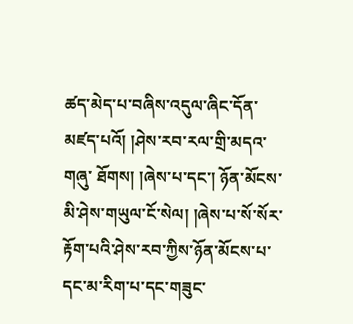ཚད་མེད་པ་བཞིས་འདུལ་ཞིང་དོན་མཛད་པའོ། །ཤེས་རབ་རལ་གྲི་མདའ་གཞུ་ ཐོགས། །ཞེས་པ་དང་། ཉོན་མོངས་མི་ཤེས་གཡུལ་ངོ་སེལ། །ཞེས་པ་སོ་སོར་རྟོག་པའི་ཤེས་རབ་ཀྱིས་ཉོན་མོངས་པ་དང་མ་རིག་པ་དང་གཟུང་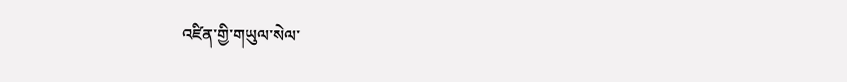འཛིན་གྱི་གཡུལ་སེལ་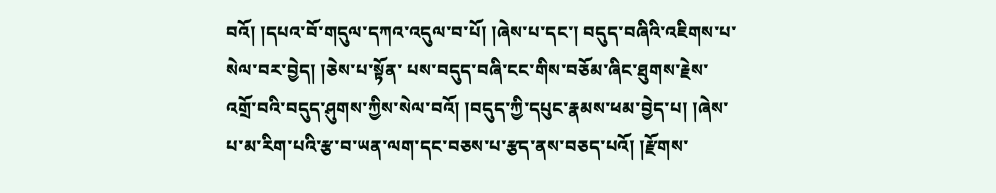བའོ། །དཔའ་བོ་གདུལ་དཀའ་འདུལ་བ་པོ། །ཞེས་པ་དང་། བདུད་བཞིའི་འཇིགས་པ་སེལ་བར་བྱེད། །ཅེས་པ་སྟོན་ པས་བདུད་བཞི་ངང་གིས་བཅོམ་ཞིང་ཐུགས་རྗེས་འགྲོ་བའི་བདུད་ཤུགས་ཀྱིས་སེལ་བའོ། །བདུད་ཀྱི་དཔུང་རྣམས་ཕམ་བྱེད་པ། །ཞེས་པ་མ་རིག་པའི་རྩ་བ་ཡན་ལག་དང་བཅས་པ་རྩད་ནས་བཅད་པའོ། །རྫོགས་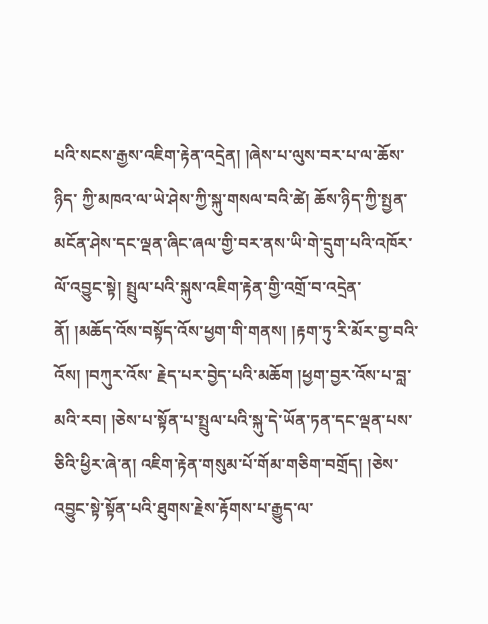པའི་སངས་རྒྱས་འཇིག་རྟེན་འདྲེན། །ཞེས་པ་ལུས་བར་པ་ལ་ཆོས་ཉིད་ ཀྱི་མཁའ་ལ་ཡེ་ཤེས་ཀྱི་སྐུ་གསལ་བའི་ཚེ། ཆོས་ཉིད་ཀྱི་སྤྱན་མངོན་ཤེས་དང་ལྡན་ཞིང་ཞལ་གྱི་བར་ནས་ཡི་གེ་དྲུག་པའི་འཁོར་ལོ་འབྱུང་སྟེ། སྤྲུལ་པའི་སྐུས་འཇིག་རྟེན་གྱི་འགྲོ་བ་འདྲེན་ནོ། །མཆོད་འོས་བསྟོད་འོས་ཕྱག་གི་གནས། །རྟག་ཏུ་རི་མོར་བྱ་བའི་འོས། །བཀུར་འོས་ རྗེད་པར་བྱེད་པའི་མཆོག །ཕྱག་བྱར་འོས་པ་བླ་མའི་རབ། །ཅེས་པ་སྟོན་པ་སྤྲུལ་པའི་སྐུ་དེ་ཡོན་ཏན་དང་ལྡན་པས་ཅིའི་ཕྱིར་ཞེ་ན། འཇིག་རྟེན་གསུམ་པོ་གོམ་གཅིག་བགྲོད། །ཅེས་འབྱུང་སྟེ་སྟོན་པའི་ཐུགས་རྗེས་རྟོགས་པ་རྒྱུད་ལ་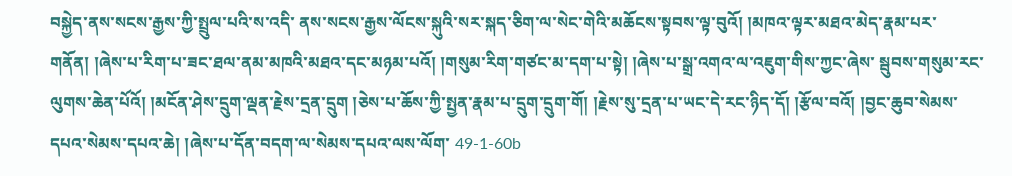བསྐྱེད་ནས་སངས་རྒྱས་ཀྱི་སྤྲུལ་པའི་ས་འདི་ ནས་སངས་རྒྱས་ལོངས་སྐུའི་སར་སྐད་ཅིག་ལ་སེང་གེའི་མཆོངས་སྟབས་ལྟ་བུའོ། །མཁའ་ལྟར་མཐའ་མེད་རྣམ་པར་གནོན། །ཞེས་པ་རིག་པ་ཟང་ཐལ་ནམ་མཁའི་མཐའ་དང་མཉམ་པའོ། །གསུམ་རིག་གཙང་མ་དག་པ་སྟེ། །ཞེས་པ་སྒྲ་འགའ་ལ་འཇུག་གིས་ཀྱང་ཞེས་ སྦུབས་གསུམ་རང་ལུགས་ཆེན་པོའོ། །མངོན་ཤེས་དྲུག་ལྡན་རྗེས་དྲན་དྲུག །ཅེས་པ་ཆོས་ཀྱི་སྤྱན་རྣམ་པ་དྲུག་དྲུག་གོ། །རྗེས་སུ་དྲན་པ་ཡང་དེ་རང་ཉིད་དོ། །རྩོལ་བའོ། །བྱང་ཆུབ་སེམས་དཔའ་སེམས་དཔའ་ཆེ། །ཞེས་པ་དོན་བདག་ལ་སེམས་དཔའ་ལས་ལོག་ 49-1-60b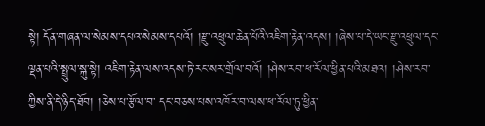སྟེ། དོན་གཞན་ལ་སེམས་དཔའ་སེམས་དཔའོ། །རྫུ་འཕྲུལ་ཆེན་པོའི་འཇིག་རྟེན་འདས། །ཞེས་པ་དེ་ཡང་རྫུ་འཕྲུལ་དང་ལྡན་པའི་སྤྲུལ་སྐུ་སྟེ། འཇིག་རྟེན་ལས་འདས་ཏེ་རང་སར་གྲོལ་བའོ། །ཤེས་རབ་ཕ་རོལ་ཕྱིན་པའི་མཐའ། །ཤེས་རབ་ཀྱིས་ནི་དེ་ཉིད་ཐོབ། །ཅེས་པ་རྩོལ་བ་ དང་བཅས་པས་འཁོར་བ་ལས་ཕ་རོལ་ཏུ་ཕྱིན་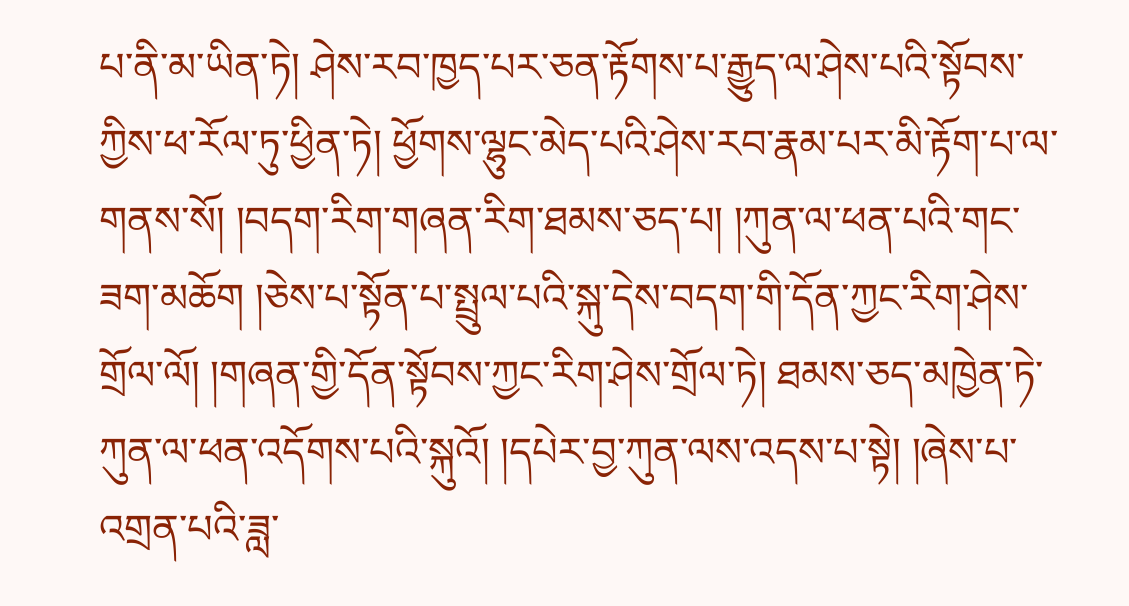པ་ནི་མ་ཡིན་ཏེ། ཤེས་རབ་ཁྱད་པར་ཅན་རྟོགས་པ་རྒྱུད་ལ་ཤེས་པའི་སྟོབས་ཀྱིས་ཕ་རོལ་ཏུ་ཕྱིན་ཏེ། ཕྱོགས་ལྷུང་མེད་པའི་ཤེས་རབ་རྣམ་པར་མི་རྟོག་པ་ལ་གནས་སོ། །བདག་རིག་གཞན་རིག་ཐམས་ཅད་པ། །ཀུན་ལ་ཕན་པའི་གང་ ཟག་མཆོག །ཅེས་པ་སྟོན་པ་སྤྲུལ་པའི་སྐུ་དེས་བདག་གི་དོན་ཀྱང་རིག་ཤེས་གྲོལ་ལོ། །གཞན་གྱི་དོན་སྟོབས་ཀྱང་རིག་ཤེས་གྲོལ་ཏེ། ཐམས་ཅད་མཁྱེན་ཏེ་ཀུན་ལ་ཕན་འདོགས་པའི་སྐུའོ། །དཔེར་བྱ་ཀུན་ལས་འདས་པ་སྟེ། །ཞེས་པ་འགྲན་པའི་ཟླ་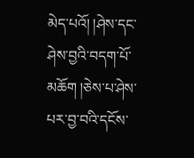མེད་པའོ། །ཤེས་དང་ ཤེས་བྱའི་བདག་པོ་མཆོག །ཅེས་པ་ཤེས་པར་བྱ་བའི་དངོས་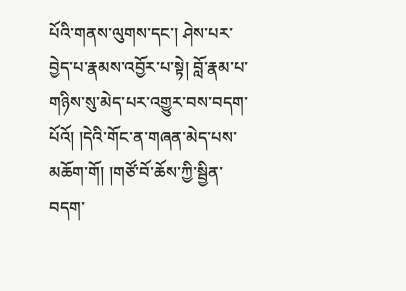པོའི་གནས་ལུགས་དང་། ཤེས་པར་བྱེད་པ་རྣམས་འབྱོར་པ་སྟེ། བློ་རྣམ་པ་གཉིས་སུ་མེད་པར་འགྱུར་བས་བདག་པོའོ། །དེའི་གོང་ན་གཞན་མེད་པས་མཆོག་གོ། །གཙོ་བོ་ཆོས་ཀྱི་སྦྱིན་བདག་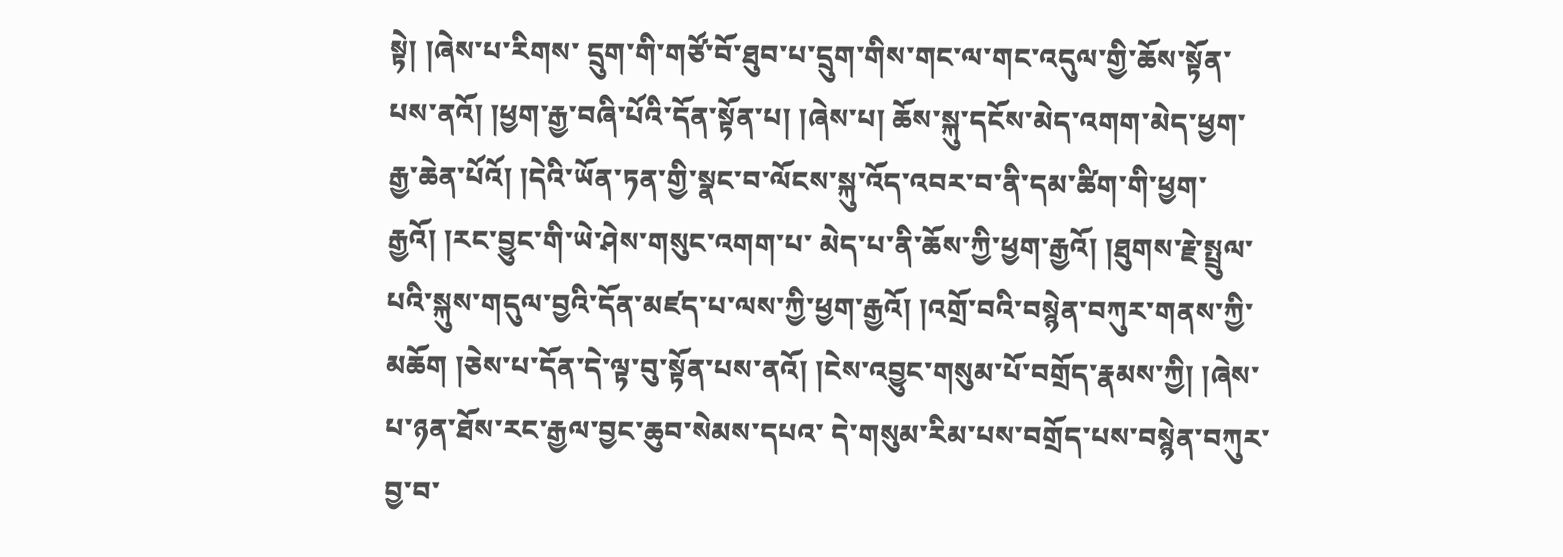སྟེ། །ཞེས་པ་རིགས་ དྲུག་གི་གཙོ་བོ་ཐུབ་པ་དྲུག་གིས་གང་ལ་གང་འདུལ་གྱི་ཆོས་སྟོན་པས་ནའོ། །ཕྱག་རྒྱ་བཞི་པོའི་དོན་སྟོན་པ། །ཞེས་པ། ཆོས་སྐུ་དངོས་མེད་འགག་མེད་ཕྱག་རྒྱ་ཆེན་པོའོ། །དེའི་ཡོན་ཏན་གྱི་སྣང་བ་ལོངས་སྐུ་འོད་འབར་བ་ནི་དམ་ཚིག་གི་ཕྱག་རྒྱའོ། །རང་བྱུང་གི་ཡེ་ཤེས་གསུང་འགག་པ་ མེད་པ་ནི་ཆོས་ཀྱི་ཕྱག་རྒྱའོ། །ཐུགས་རྗེ་སྤྲུལ་པའི་སྐུས་གདུལ་བྱའི་དོན་མཛད་པ་ལས་ཀྱི་ཕྱག་རྒྱའོ། །འགྲོ་བའི་བསྙེན་བཀུར་གནས་ཀྱི་མཆོག །ཅེས་པ་དོན་དེ་ལྟ་བུ་སྟོན་པས་ནའོ། །ངེས་འབྱུང་གསུམ་པོ་བགྲོད་རྣམས་ཀྱི། །ཞེས་པ་ཉན་ཐོས་རང་རྒྱལ་བྱང་ཆུབ་སེམས་དཔའ་ དེ་གསུམ་རིམ་པས་བགྲོད་པས་བསྙེན་བཀུར་བྱ་བ་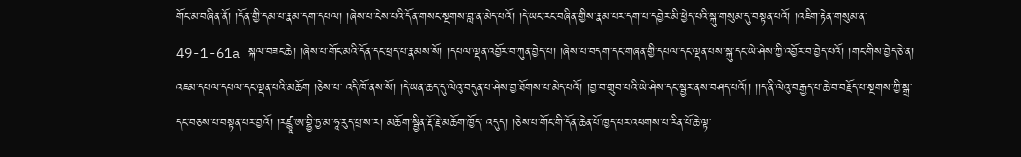གོང་མ་བཞིན་ནོ། །དོན་གྱི་དམ་པ་རྣམ་དག་དཔལ། །ཞེས་པ་ངེས་པའི་དོན་གསང་སྔགས་བླ་ན་མེད་པའོ། །དེ་ཡང་རང་བཞིན་གྱིས་རྣམ་པར་དག་པ་དབྱེར་མི་ཕྱེད་པའི་སྐུ་གསུམ་དུ་བསྟན་པའོ། །འཇིག་རྟེན་གསུམ་ན་ 49-1-61a སྐལ་བཟང་ཆེ། །ཞེས་པ་གོང་མའི་དོན་དང་ཕྲད་པ་རྣམས་སོ། །དཔལ་ལྡན་འབྱོར་བ་ཀུན་བྱེད་པ། །ཞེས་པ་བདག་དང་གཞན་གྱི་དཔལ་དང་ལྡན་པས་སྐུ་དང་ཡེ་ཤེས་ཀྱི་འབྱོར་བ་བྱེད་པའོ། །གང་གིས་བྱེད་ཅེ་ན། འཇམ་དཔལ་དཔལ་དང་ལྡན་པའི་མཆོག །ཅེས་པ་ འདི་ཁོ་ནས་སོ། །དེ་ཡན་ཆད་དུ་ལེའུ་བདུན་པ་ཤེས་བྱ་ཐོགས་པ་མེད་པའོ། །བྱ་བ་གྲུབ་པའི་ཡེ་ཤེས་དང་སྦྱར་ནས་བཤད་པའོ།། །།ད་ནི་ལེའུ་བརྒྱད་པ་ཆེ་བ་བརྗོད་པ་སྔགས་ཀྱི་སྒྲ་དང་བཅས་པ་བསྟན་པར་བྱའོ། །རཛྙཱ་ཨ་བྷྱི་ཏྱ་མ་ཧཱ་རུད་པྲ་ས་ར། མཆོག་སྦྱིན་རྡོ་རྗེ་མཆོག་ཁྱོད་ འདུད། །ཅེས་པ་གོང་གི་དོན་ཆེན་པོ་ཁྱད་པར་འཕགས་པ་རིན་པོ་ཆེ་ལྟ་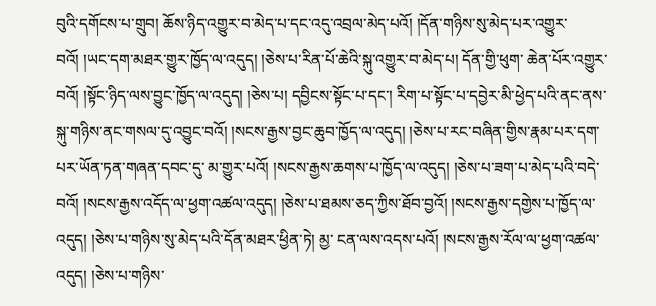བུའི་དགོངས་པ་གྲུབ། ཆོས་ཉིད་འགྱུར་བ་མེད་པ་དང་འདུ་འབྲལ་མེད་པའོ། །དོན་གཉིས་སུ་མེད་པར་འགྱུར་བའོ། །ཡང་དག་མཐར་གྱུར་ཁྱོད་ལ་འདུད། །ཅེས་པ་རིན་པོ་ཆེའི་སྐུ་འགྱུར་བ་མེད་པ། དོན་གྱི་ཕུག་ ཆེན་པོར་འགྱུར་བའོ། །སྟོང་ཉིད་ལས་བྱུང་ཁྱོད་ལ་འདུད། །ཅེས་པ། དབྱིངས་སྟོང་པ་དང་། རིག་པ་སྟོང་པ་དབྱེར་མི་ཕྱེད་པའི་ནང་ནས་སྐུ་གཉིས་ནང་གསལ་དུ་འབྱུང་བའོ། །སངས་རྒྱས་བྱང་ཆུབ་ཁྱོད་ལ་འདུད། །ཅེས་པ་རང་བཞིན་གྱིས་རྣམ་པར་དག་པར་ཡོན་ཏན་གཞན་དབང་དུ་ མ་གྱུར་པའོ། །སངས་རྒྱས་ཆགས་པ་ཁྱོད་ལ་འདུད། །ཅེས་པ་ཟག་པ་མེད་པའི་བདེ་བའོ། །སངས་རྒྱས་འདོད་ལ་ཕྱག་འཚལ་འདུད། །ཅེས་པ་ཐམས་ཅད་ཀྱིས་ཐོབ་བྱའོ། །སངས་རྒྱས་དགྱེས་པ་ཁྱོད་ལ་འདུད། །ཅེས་པ་གཉིས་སུ་མེད་པའི་དོན་མཐར་ཕྱིན་ཏེ། མྱ་ ངན་ལས་འདས་པའོ། །སངས་རྒྱས་རོལ་ལ་ཕྱག་འཚལ་འདུད། །ཅེས་པ་གཉིས་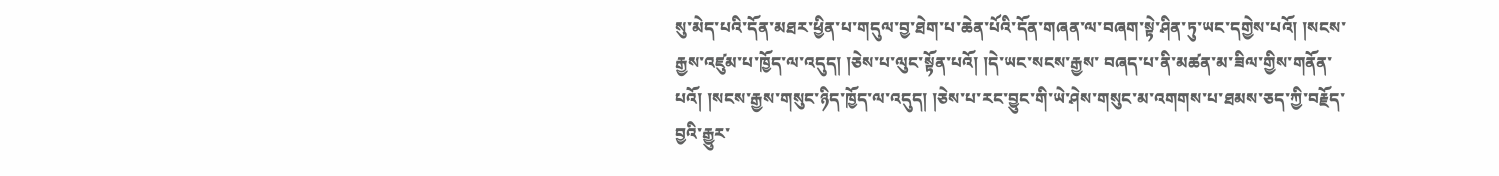སུ་མེད་པའི་དོན་མཐར་ཕྱིན་པ་གདུལ་བྱ་ཐེག་པ་ཆེན་པོའི་དོན་གཞན་ལ་བཞག་སྟེ་ཤིན་ཏུ་ཡང་དགྱེས་པའོ། །སངས་རྒྱས་འཛུམ་པ་ཁྱོད་ལ་འདུད། །ཅེས་པ་ལུང་སྟོན་པའོ། །དེ་ཡང་སངས་རྒྱས་ བཞད་པ་ནི་མཚན་མ་ཟིལ་གྱིས་གནོན་པའོ། །སངས་རྒྱས་གསུང་ཉིད་ཁྱོད་ལ་འདུད། །ཅེས་པ་རང་བྱུང་གི་ཡེ་ཤེས་གསུང་མ་འགགས་པ་ཐམས་ཅད་ཀྱི་བརྗོད་བྱའི་རྒྱུར་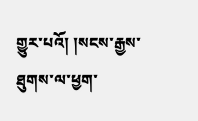གྱུར་པའོ། །སངས་རྒྱས་ཐུགས་ལ་ཕྱག་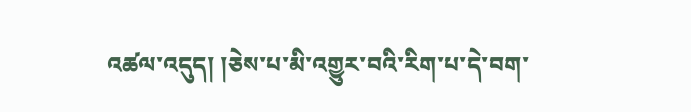འཚལ་འདུད། །ཅེས་པ་མི་འགྱུར་བའི་རིག་པ་དེ་བག་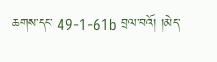ཆགས་དང་ 49-1-61b བྲལ་བའོ། །མེད་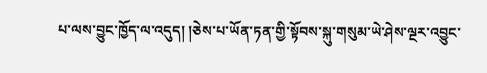པ་ལས་བྱུང་ཁྱོད་ལ་འདུད། །ཅེས་པ་ཡོན་ཏན་གྱི་སྟོབས་སྐུ་གསུམ་ཡེ་ཤེས་ལྔར་འབྱུང་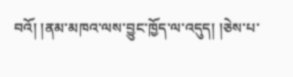བའོ། །ནམ་མཁའ་ལས་བྱུང་ཁྱོད་ལ་འདུད། །ཅེས་པ་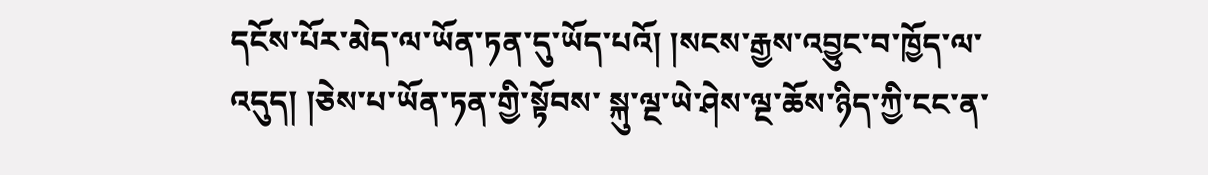དངོས་པོར་མེད་ལ་ཡོན་ཏན་དུ་ཡོད་པའོ། །སངས་རྒྱས་འབྱུང་བ་ཁྱོད་ལ་འདུད། །ཅེས་པ་ཡོན་ཏན་གྱི་སྟོབས་ སྐུ་ལྔ་ཡེ་ཤེས་ལྔ་ཆོས་ཉིད་ཀྱི་ངང་ན་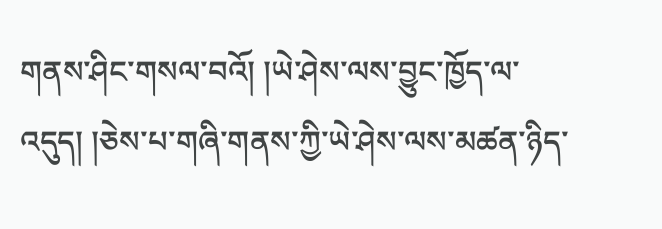གནས་ཤིང་གསལ་བའོ། །ཡེ་ཤེས་ལས་བྱུང་ཁྱོད་ལ་འདུད། །ཅེས་པ་གཞི་གནས་ཀྱི་ཡེ་ཤེས་ལས་མཚན་ཉིད་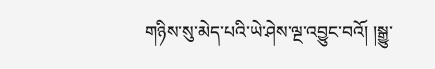གཉིས་སུ་མེད་པའི་ཡེ་ཤེས་ལྔ་འབྱུང་བའོ། །སྒྱུ་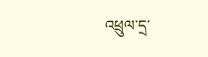འཕྲུལ་དྲ་